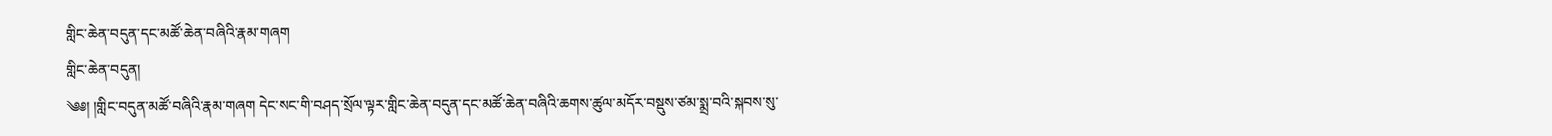གླིང་ཆེན་བདུན་དང་མཚོ་ཆེན་བཞིའི་རྣམ་གཞག
གླིང་ཆེན་བདུན།
༄༅། །གླིང་བདུན་མཚོ་བཞིའི་རྣམ་གཞག དེང་སང་གི་བཤད་སྲོལ་ལྟར་གླིང་ཆེན་བདུན་དང་མཚོ་ཆེན་བཞིའི་ཆགས་ཚུལ་མདོར་བསྡུས་ཙམ་སྨྲ་བའི་སྐབས་སུ་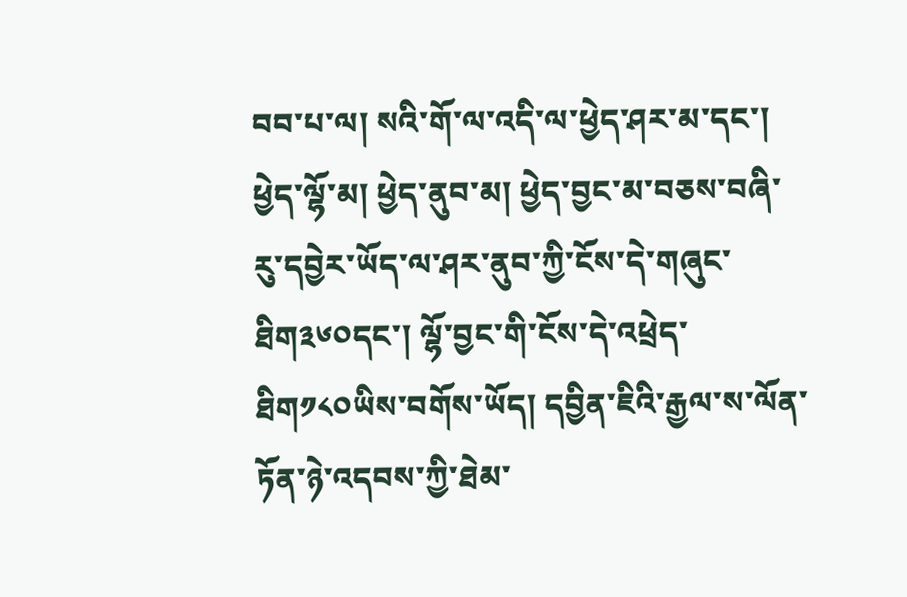བབ་པ་ལ། སའི་གོ་ལ་འདི་ལ་ཕྱེད་ཤར་མ་དང་། ཕྱེད་ལྷོ་མ། ཕྱེད་ནུབ་མ། ཕྱེད་བྱང་མ་བཅས་བཞི་རུ་དབྱེར་ཡོད་ལ་ཤར་ནུབ་ཀྱི་ངོས་དེ་གཞུང་ཐིག༣༦༠དང་། ལྷོ་བྱང་གི་ངོས་དེ་འཕྲེད་ཐིག༡༨༠ཡིས་བགོས་ཡོད། དབྱིན་ཇིའི་རྒྱལ་ས་ལོན་ཏོན་ཉེ་འདབས་ཀྱི་ཐེམ་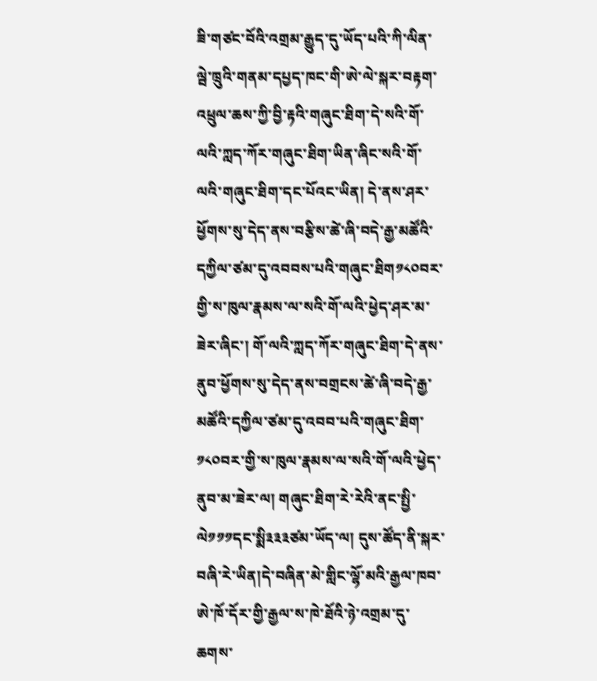ཟི་གཙང་བོའི་འགྲམ་རྒྱུད་དུ་ཡོད་པའི་ཀི་ལིན་ལྦེ་ཁྲུའི་གནམ་དཔྱད་ཁང་གི་ཨེ་ལེ་སྐར་བརྟག་འཕྲུལ་ཆས་ཀྱི་བྱི་རྟའི་གཞུང་ཐིག་དེ་སའི་གོ་ལའི་ཀླད་ཀོར་གཞུང་ཐིག་ཡིན་ཞིང་སའི་གོ་ལའི་གཞུང་ཐིག་དང་པོའང་ཡིན། དེ་ནས་ཤར་ཕྱོགས་སུ་དེད་ནས་བརྩིས་ཚེ་ཞི་བདེ་རྒྱ་མཚོའི་དཀྱིལ་ཙམ་དུ་འབབས་པའི་གཞུང་ཐིག༡༨༠བར་གྱི་ས་ཁུལ་རྣམས་ལ་སའི་གོ་ལའི་ཕྱེད་ཤར་མ་ཟེར་ཞིང་། གོ་ལའི་ཀླད་ཀོར་གཞུང་ཐིག་དེ་ནས་ནུབ་ཕྱོགས་སུ་དེད་ནས་བགྲངས་ཚེ་ཞི་བདེ་རྒྱ་མཚོའི་དཀྱིལ་ཙམ་དུ་འབབ་པའི་གཞུང་ཐིག་༡༨༠བར་གྱི་ས་ཁུལ་རྣམས་ལ་སའི་གོ་ལའི་ཕྱེད་ནུབ་མ་ཟེར་ལ། གཞུང་ཐིག་རེ་རེའི་ནང་སྤྱི་ལེ༡༡༡དང་སྨི༣༣༣ཙམ་ཡོད་ལ། དུས་ཚོད་ནི་སྐར་བཞི་རེ་ཡིན།དེ་བཞིན་མེ་གླིང་ལྷོ་མའི་རྒྱལ་ཁབ་ཨེ་ཁོ་དོར་གྱི་རྒྱལ་ས་ཁེ་ཐོའི་ཉེ་འགྲམ་དུ་ཆགས་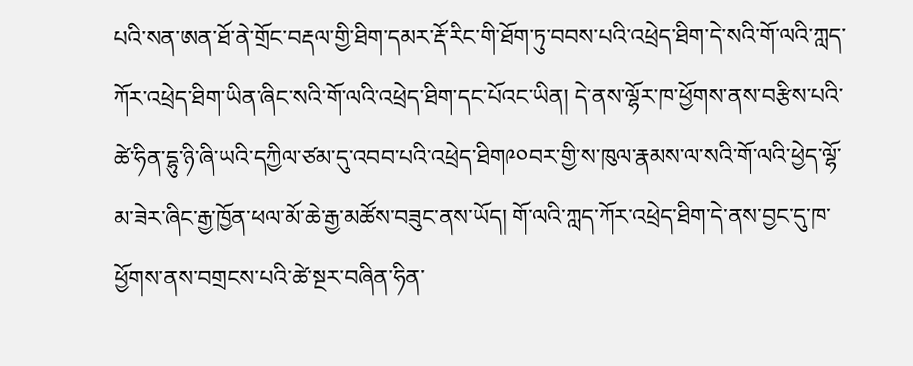པའི་སན་ཨན་ཐོ་ནེ་གྲོང་བརྡལ་གྱི་ཐིག་དམར་རྡོ་རིང་གི་ཐོག་ཏུ་བབས་པའི་འཕྲེད་ཐིག་དེ་སའི་གོ་ལའི་ཀླད་ཀོར་འཕྲེད་ཐིག་ཡིན་ཞིང་སའི་གོ་ལའི་འཕྲེད་ཐིག་དང་པོའང་ཡིན། དེ་ནས་ལྷོར་ཁ་ཕྱོགས་ནས་བརྩིས་པའི་ཚེ་ཧིན་དྷུ་ཉི་ཞི་ཡའི་དཀྱིལ་ཙམ་དུ་འབབ་པའི་འཕྲེད་ཐིག༩༠བར་གྱི་ས་ཁུལ་རྣམས་ལ་སའི་གོ་ལའི་ཕྱེད་ལྷོ་མ་ཟེར་ཞིང་རྒྱ་ཁྱོན་ཕལ་མོ་ཆེ་རྒྱ་མཚོས་བཟུང་ནས་ཡོད། གོ་ལའི་ཀླད་ཀོར་འཕྲེད་ཐིག་དེ་ནས་བྱང་དུ་ཁ་ཕྱོགས་ནས་བགྲངས་པའི་ཚེ་སྔར་བཞིན་ཧིན་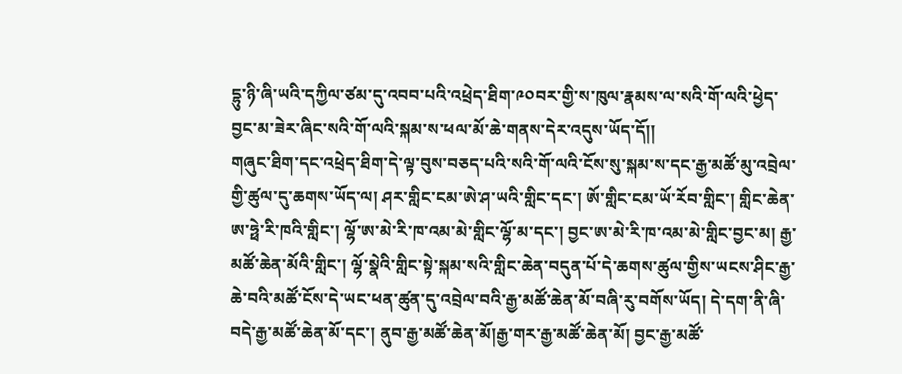དྷུ་ཉི་ཞི་ཡའི་དཀྱིལ་ཙམ་དུ་འབབ་པའི་འཕྲེད་ཐིག་༩༠བར་གྱི་ས་ཁུལ་རྣམས་ལ་སའི་གོ་ལའི་ཕྱེད་བྱང་མ་ཟེར་ཞིང་སའི་གོ་ལའི་སྐམ་ས་ཕལ་མོ་ཆེ་གནས་དེར་འདུས་ཡོད་དོ།།
གཞུང་ཐིག་དང་འཕྲེད་ཐིག་དེ་ལྟ་བུས་བཅད་པའི་སའི་གོ་ལའི་ངོས་སུ་སྐམ་ས་དང་རྒྱ་མཚོ་མུ་འབྲེལ་གྱི་ཚུལ་དུ་ཆགས་ཡོད་ལ། ཤར་གླིང་ངམ་ཨེ་ཤ་ཡའི་གླིང་དང་། ཨོ་གླིང་ངམ་ཡོ་རོབ་གླིང་། གླིང་ཆེན་ཨ་ཧྥེ་རི་ཁའི་གླིང་། ལྷོ་ཨ་མེ་རི་ཁ་འམ་མེ་གླིང་ལྷོ་མ་དང་། བྱང་ཨ་མེ་རི་ཁ་འམ་མེ་གླིང་བྱང་མ། རྒྱ་མཚོ་ཆེན་མོའི་གླིང་། ལྷོ་སྣེའི་གླིང་སྟེ་སྐམ་སའི་གླིང་ཆེན་བདུན་པོ་དེ་ཆགས་ཚུལ་གྱིས་ཡངས་ཤིང་རྒྱ་ཆེ་བའི་མཚོ་ངོས་དེ་ཡང་ཕན་ཚུན་དུ་འབྲེལ་བའི་རྒྱ་མཚོ་ཆེན་མོ་བཞི་རུ་བགོས་ཡོད། དེ་དག་ནི་ཞི་བདེ་རྒྱ་མཚོ་ཆེན་མོ་དང་། ནུབ་རྒྱ་མཚོ་ཆེན་མོ།རྒྱ་གར་རྒྱ་མཚོ་ཆེན་མོ། བྱང་རྒྱ་མཚོ་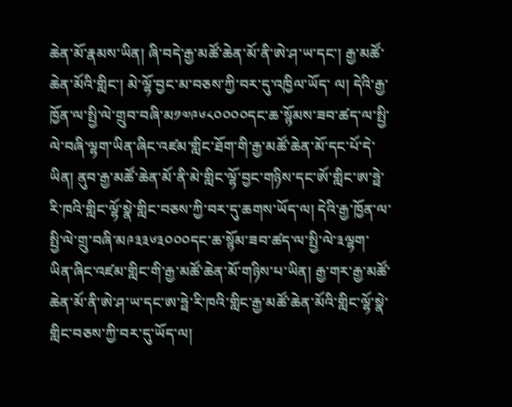ཆེན་མོ་རྣམས་ཡིན། ཞི་བདེ་རྒྱ་མཚོ་ཆེན་མོ་ནི་ཨེ་ཤ་ཡ་དང་། རྒྱ་མཚོ་ཆེན་མོའི་གླིང་། མེ་ལྷོ་བྱང་མ་བཅས་ཀྱི་བར་དུ་འཁྱིལ་ཡོད་ ལ། དེའི་རྒྱ་ཁྱོན་ལ་སྤྱི་ལེ་གྲུབ་བཞི་མ༡༧༩༦༨༠༠༠༠དང་ཆ་སྙོམས་ཟབ་ཚད་ལ་སྤྱི་ལེ་བཞི་ལྷག་ཡིན་ཞིང་འཛམ་གླིང་ཐོག་གི་རྒྱ་མཚོ་ཆེན་མོ་དང་པོ་དེ་ཡིན། ནུབ་རྒྱ་མཚོ་ཆེན་མོ་ནི་མེ་གླིང་ལྷོ་བྱང་གཉིས་དང་ཨོ་གླིང་ཨ་ཧྥེ་རི་ཁའི་གླིང་ལྷོ་སྣེ་གླིང་བཅས་ཀྱི་བར་དུ་ཆགས་ཡོད་ལ། དེའི་རྒྱ་ཁྱོན་ལ་སྤྱི་ལེ་གྲུ་བཞི་མ༩༣༣༦༣༠༠༠དང་ཆ་སྙོམ་ཟབ་ཚད་ལ་སྤྱི་ལེ་༣ལྷག་ཡིན་ཞིང་འཛམ་གླིང་གི་རྒྱ་མཚོ་ཆེན་མོ་གཉིས་པ་ཡིན། རྒྱ་གར་རྒྱ་མཚོ་ཆེན་མོ་ནི་ཨེ་ཤ་ཡ་དང་ཨ་ཧྥེ་རི་ཁའི་གླིང་རྒྱ་མཚོ་ཆེན་མོའི་གླིང་ལྷོ་སྣེ་གླིང་བཅས་ཀྱི་བར་དུ་ཡོད་ལ།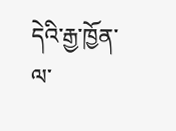དེའི་རྒྱ་ཁྱོན་ལ་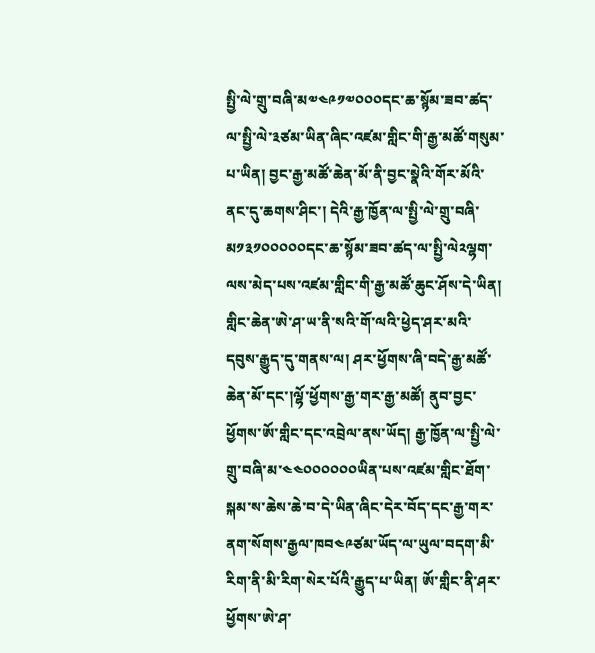སྤྱི་ལེ་གྲུ་བཞི་མ༧༤༩༡༧༠༠༠དང་ཆ་སྙོམ་ཟབ་ཚད་ལ་སྤྱི་ལེ་༣ཙམ་ཡིན་ཞིང་འཛམ་གླིང་གི་རྒྱ་མཚོ་གསུམ་པ་ཡིན། བྱང་རྒྱ་མཚོ་ཆེན་མོ་ནི་བྱང་སྣེའི་གོར་མོའི་ནང་དུ་ཆགས་ཤིང་། དེའི་རྒྱ་ཁྱོན་ལ་སྤྱི་ལེ་གྲུ་བཞི་མ༡༣༡༠༠༠༠༠དང་ཆ་སྙོམ་ཟབ་ཚད་ལ་སྤྱི་ལེ༢ལྷག་ལས་མེད་པས་འཛམ་གླིང་གི་རྒྱ་མཚོ་ཆུང་ཤོས་དེ་ཡིན། གླིང་ཆེན་ཨེ་ཤ་ཡ་ནི་སའི་གོ་ལའི་ཕྱེད་ཤར་མའི་དབུས་རྒྱུད་དུ་གནས་ལ། ཤར་ཕྱོགས་ཞི་བདེ་རྒྱ་མཚོ་ཆེན་མོ་དང་།ལྷོ་ཕྱོགས་རྒྱ་གར་རྒྱ་མཚོ། ནུབ་བྱང་ཕྱོགས་ཨོ་གླིང་དང་འབྲེལ་ནས་ཡོད། རྒྱ་ཁྱོན་ལ་སྤྱི་ལེ་གྲུ་བཞི་མ་༤༤༠༠༠༠༠༠ཡིན་པས་འཛམ་གླིང་ཐོག་སྐམ་ས་ཆེས་ཆེ་བ་དེ་ཡིན་ཞིང་དེར་བོད་དང་རྒྱ་གར་ནག་སོགས་རྒྱལ་ཁབ༤༩ཙམ་ཡོད་ལ་ཡུལ་བདག་མི་རིག་ནི་མི་རིག་སེར་པོའི་རྒྱུད་པ་ཡིན། ཨོ་གླིང་ནི་ཤར་ཕྱོགས་ཨེ་ཤ་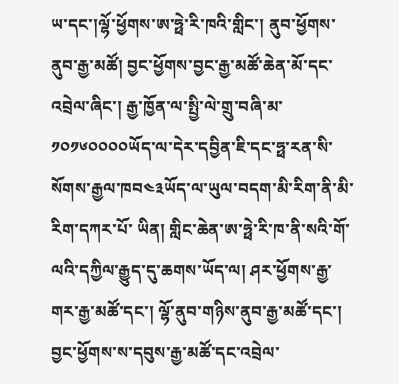ཡ་དང་།ལྷོ་ཕྱོགས་ཨ་ཧྥེ་རི་ཁའི་གླིང་། ནུབ་ཕྱོགས་ནུབ་རྒྱ་མཚོ། བྱང་ཕྱོགས་བྱང་རྒྱ་མཚོ་ཆེན་མོ་དང་འབྲེལ་ཞིང་། རྒྱ་ཁྱོན་ལ་སྤྱི་ལེ་གྲུ་བཞི་མ་༡༠༡༦༠༠༠༠ཡོད་ལ་དེར་དབྱིན་ཇི་དང་ཧྥ་རན་སི་སོགས་རྒྱལ་ཁབ༤༣ཡོད་ལ་ཡུལ་བདག་མི་རིག་ནི་མི་རིག་དཀར་པོ་ ཡིན། གླིང་ཆེན་ཨ་ཧྥེ་རི་ཁ་ནི་སའི་གོ་ལའི་དཀྱིལ་རྒྱུད་དུ་ཆགས་ཡོད་ལ། ཤར་ཕྱོགས་རྒྱ་གར་རྒྱ་མཚོ་དང་། ལྷོ་ནུབ་གཉིས་ནུབ་རྒྱ་མཚོ་དང་། བྱང་ཕྱོགས་ས་དབུས་རྒྱ་མཚོ་དང་འབྲེལ་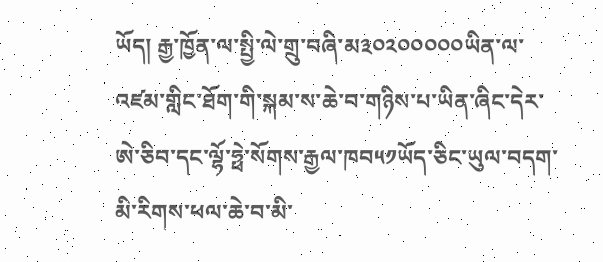ཡོད། རྒྱ་ཁྱོན་ལ་སྤྱི་ལེ་གྲུ་བཞི་མ༣༠༢༠༠༠༠༠ཡིན་ལ་འཛམ་གླིང་ཐོག་གི་སྐམ་ས་ཆེ་བ་གཉིས་པ་ཡིན་ཞིང་དེར་ཨེ་ཅིབ་དང་ལྷོ་ཧྥེ་སོགས་རྒྱལ་ཁབ༥༡ཡོད་ཅིང་ཡུལ་བདག་མི་རིགས་ཕལ་ཆེ་བ་མི་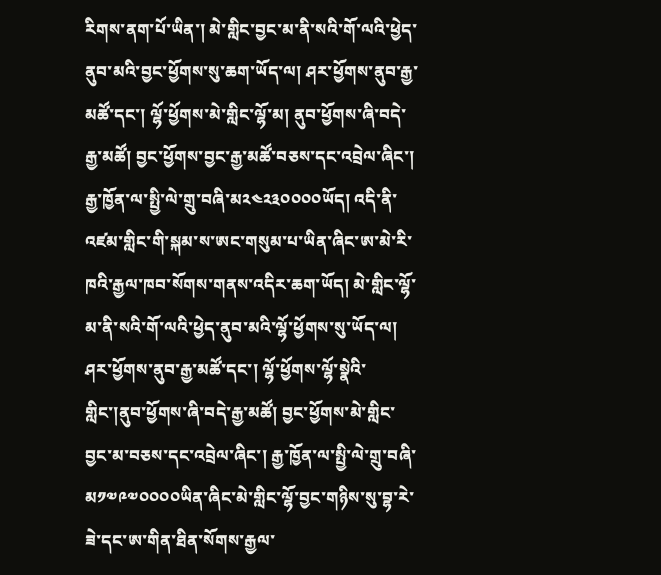རིགས་ནག་པོ་ཡིན་། མེ་གླིང་བྱང་མ་ནི་སའི་གོ་ལའི་ཕྱེད་ནུབ་མའི་བྱང་ཕྱོགས་སུ་ཆག་ཡོད་ལ། ཤར་ཕྱོགས་ནུབ་རྒྱ་མཚོ་དང་། ལྷོ་ཕྱོགས་མེ་གླིང་ལྷོ་མ། ནུབ་ཕྱོགས་ཞི་བདེ་རྒྱ་མཚོ། བྱང་ཕྱོགས་བྱང་རྒྱ་མཚོ་བཅས་དང་འབྲེལ་ཞིང་། རྒྱ་ཁྱོན་ལ་སྤྱི་ལེ་གྲུ་བཞི་མ༢༤༢༣༠༠༠༠ཡོད། འདི་ནི་འཛམ་གླིང་གི་སྐམ་ས་ཨང་གསུམ་པ་ཡིན་ཞིང་ཨ་མེ་རི་ཁའི་རྒྱལ་ཁབ་སོགས་གནས་འདིར་ཆག་ཡོད། མེ་གླིང་ལྷོ་མ་ནི་སའི་གོ་ལའི་ཕྱེད་ནུབ་མའི་ལྷོ་ཕྱོགས་སུ་ཡོད་ལ། ཤར་ཕྱོགས་ནུབ་རྒྱ་མཚོ་དང་། ལྷོ་ཕྱོགས་ལྷོ་སྣེའི་གླིང་།ནུབ་ཕྱོགས་ཞི་བདེ་རྒྱ་མཚོ། བྱང་ཕྱོགས་མེ་གླིང་བྱང་མ་བཅས་དང་འབྲེལ་ཞིང་། རྒྱ་ཁྱོན་ལ་སྤྱི་ལེ་གྲུ་བཞི་མ༡༧༩༧༠༠༠༠ཡིན་ཞིང་མེ་གླིང་ལྷོ་བྱང་གཉིས་སུ་བྷ་རེ་ཟེ་དང་ཨ་གིན་ཐིན་སོགས་རྒྱལ་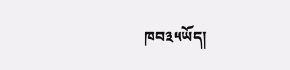ཁབ༣༥ཡོད།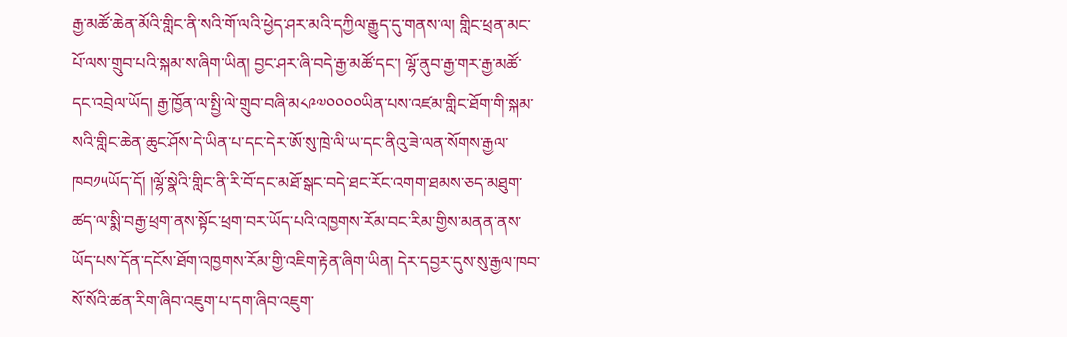རྒྱ་མཚོ་ཆེན་མོའི་གླིང་ནི་སའི་གོ་ལའི་ཕྱེད་ཤར་མའི་དཀྱིལ་རྒྱུད་དུ་གནས་ལ། གླིང་ཕྲན་མང་པོ་ལས་གྲུབ་པའི་སྐམ་ས་ཞིག་ཡིན། བྱང་ཤར་ཞི་བདེ་རྒྱ་མཚོ་དང་། ལྷོ་ནུབ་རྒྱ་གར་རྒྱ་མཚོ་དང་འབྲེལ་ཡོད། རྒྱ་ཁྱོན་ལ་སྤྱི་ལེ་གྲུབ་བཞི་མ༨༩༧༠༠༠༠ཡིན་པས་འཛམ་གླིང་ཐོག་གི་སྐམ་སའི་གླིང་ཆེན་ཆུང་ཤོས་དེ་ཡིན་པ་དང་དེར་ཨོ་སུ་ཁྲེ་ལི་ཡ་དང་ནིའུ་ཟེ་ལན་སོགས་རྒྱལ་ཁབ༡༥ཡོད་དོ། །ལྷོ་སྣེའི་གླིང་ནི་རི་བོ་དང་མཐོ་སྒང་བདེ་ཐང་རོང་འགག་ཐམས་ཅད་མཐུག་ཚད་ལ་སྨི་བརྒྱ་ཕྲག་ནས་སྟོང་ཕྲག་བར་ཡོད་པའི་འཁྱགས་རོམ་བང་རིམ་གྱིས་མནན་ནས་ཡོད་པས་དོན་དངོས་ཐོག་འཁྱགས་རོམ་གྱི་འཇིག་རྟེན་ཞིག་ཡིན། དེར་དབྱར་དུས་སུ་རྒྱལ་ཁབ་སོ་སོའི་ཚན་རིག་ཞིབ་འཇུག་པ་དག་ཞིབ་འཇུག་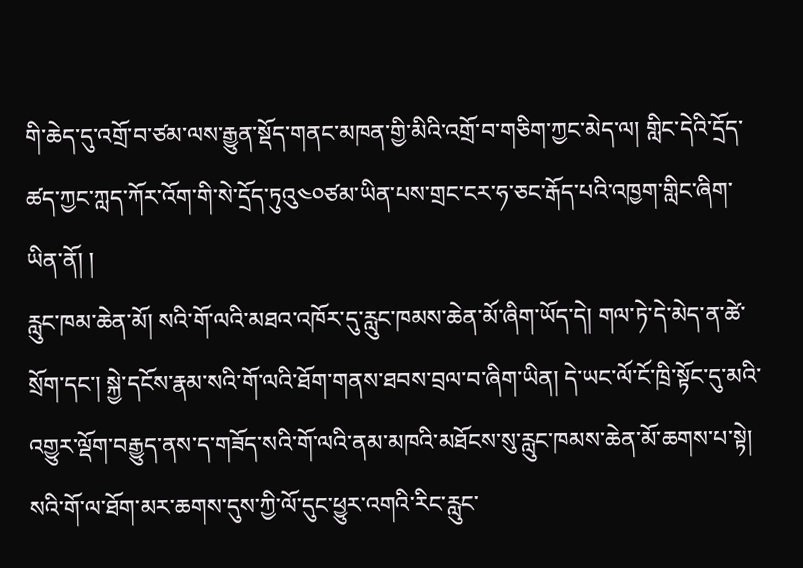གི་ཆེད་དུ་འགྲོ་བ་ཙམ་ལས་རྒྱུན་སྡོད་གནང་མཁན་གྱི་མིའི་འགྲོ་བ་གཅིག་ཀྱང་མེད་ལ། གླིང་དེའི་དྲོད་ཚད་ཀྱང་ཀླད་ཀོར་འོག་གི་སེ་དྲོད་ཏུའུ༤༠ཙམ་ཡིན་པས་གྲང་ངར་ཧ་ཅང་རྒོད་པའི་འཁྱག་གླིང་ཞིག་ཡིན་ནོ། །
རླུང་ཁམ་ཆེན་མོ། སའི་གོ་ལའི་མཐའ་འཁོར་དུ་རླུང་ཁམས་ཆེན་མོ་ཞིག་ཡོད་དེ། གལ་ཏེ་དེ་མེད་ན་ཚེ་སྲོག་དང་། སྐྱེ་དངོས་རྣམ་སའི་གོ་ལའི་ཐོག་གནས་ཐབས་བྲལ་བ་ཞིག་ཡིན། དེ་ཡང་ལོ་ངོ་ཁྲི་སྟོང་དུ་མའི་འགྱུར་ལྡོག་བརྒྱུད་ནས་ད་གཟོད་སའི་གོ་ལའི་ནམ་མཁའི་མཐོངས་སུ་རླུང་ཁམས་ཆེན་མོ་ཆགས་པ་སྟེ། སའི་གོ་ལ་ཐོག་མར་ཆགས་དུས་ཀྱི་ལོ་དུང་ཕྱུར་འགའི་རིང་རླུང་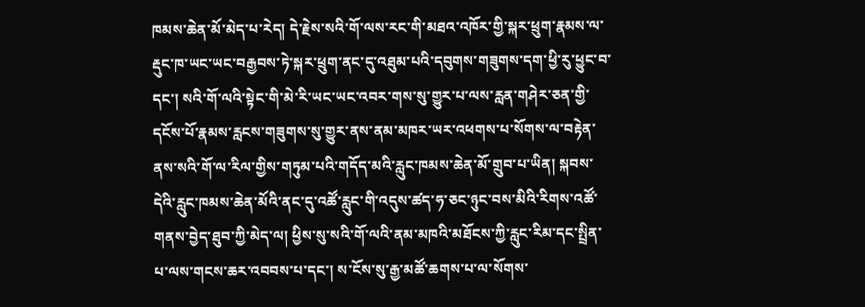ཁམས་ཆེན་མོ་མེད་པ་རེད། དེ་རྗེས་སའི་གོ་ལས་རང་གི་མཐའ་འཁོར་གྱི་སྐར་ཕྲུག་རྣམས་ལ་རྡུང་ཁ་ཡང་ཡང་བརྒྱབས་ཏེ་སྐར་ཕྲུག་ནང་དུ་འཐུམ་པའི་དབུགས་གཟུགས་དག་ཕྱི་རུ་ཕྱུང་བ་དང་། སའི་གོ་ལའི་སྟེང་གི་མེ་རི་ཡང་ཡང་འབར་གས་སུ་གྱུར་པ་ལས་རླན་གཤེར་ཅན་གྱི་དངོས་པོ་རྣམས་རླངས་གཟུགས་སུ་གྱུར་ནས་ནམ་མཁར་ཡར་འཕགས་པ་སོགས་ལ་བརྟེན་ནས་སའི་གོ་ལ་རིལ་གྱིས་གཏུམ་པའི་གདོད་མའི་རླུང་ཁམས་ཆེན་མོ་གྲུབ་པ་ཡིན། སྐབས་དེའི་རླུང་ཁམས་ཆེན་མོའི་ནང་དུ་འཚོ་རླུང་གི་འདུས་ཚད་ཧ་ཅང་ཉུང་བས་མིའི་རིགས་འཚོ་གནས་བྱེད་ཐུབ་ཀྱི་མེད་ལ། ཕྱིས་སུ་སའི་གོ་ལའི་ནམ་མཁའི་མཐོངས་ཀྱི་རླུང་རིམ་དང་སྤྲིན་པ་ལས་གངས་ཆར་འབབས་པ་དང་། ས་ངོས་སུ་རྒྱ་མཚོ་ཆགས་པ་ལ་སོགས་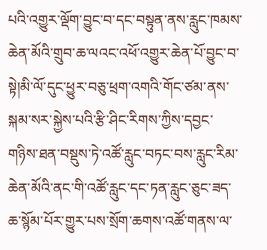པའི་འགྱུར་ལྡོག་བྱུང་བ་དང་བསྟུན་ནས་རླུང་ཁམས་ཆེན་མོའི་གྲུབ་ཆ་ལའང་འཕོ་འགྱུར་ཆེན་པོ་བྱུང་བ་སྟེ།མི་ལོ་དུང་ཕྱུར་བཅུ་ཕྲག་འགའི་གོང་ཙམ་ནས་སྐམ་སར་སྐྱེས་པའི་རྩི་ཤིང་རིགས་ཀྱིས་དབྱང་གཉིས་ཐན་བསྡུས་ཏེ་འཚོ་རླུང་བཏང་བས་རླུང་རིམ་ཆེན་མོའི་ནང་གི་འཚོ་རླུང་དང་ཏན་རླུང་ཅུང་ཟད་ཆ་སྙོམ་པོར་གྱུར་པས་སྲོག་ཆགས་འཚོ་གནས་ལ་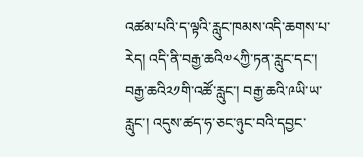འཚམ་པའི་ད་ལྟའི་རླུང་ཁམས་འདི་ཆགས་པ་རེད། འདི་ནི་བརྒྱ་ཆའི༧༨ཀྱི་ཏན་རླུང་དང་། བརྒྱ་ཆའི༢༡གི་འཚོ་རླུང་། བརྒྱ་ཆའི་༩ཡི་ཡ་རླུང་། འདུས་ཚད་ཧ་ཅང་ཉུང་བའི་དབྱང་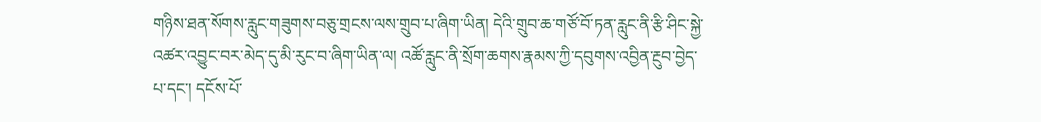གཉིས་ཐན་སོགས་རླུང་གཟུགས་བཅུ་གྲངས་ལས་གྲུབ་པ་ཞིག་ཡིན། དེའི་གྲུབ་ཆ་གཙོ་བོ་ཏན་རླུང་ནི་རྩི་ཤིང་སྐྱེ་འཚར་འབྱུང་བར་མེད་དུ་མི་རུང་བ་ཞིག་ཡིན་ལ། འཚོ་རླུང་ནི་སྲོག་ཆགས་རྣམས་ཀྱི་དབུགས་འབྱིན་རྔུབ་བྱེད་པ་དང་། དངོས་པོ་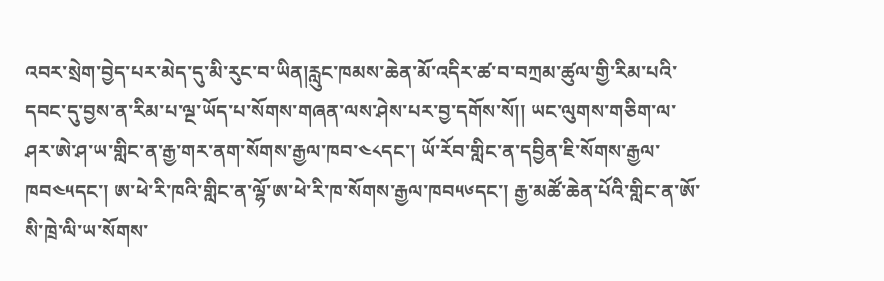འབར་སྲེག་བྱེད་པར་མེད་དུ་མི་རུང་བ་ཡིན།རླུང་ཁམས་ཆེན་མོ་འདིར་ཚ་བ་བཀྲམ་ཚུལ་གྱི་རིམ་པའི་དབང་དུ་བྱས་ན་རིམ་པ་ལྔ་ཡོད་པ་སོགས་གཞན་ལས་ཤེས་པར་བྱ་དགོས་སོ།། ཡང་ལུགས་གཅིག་ལ་ཤར་ཨེ་ཤ་ཡ་གླིང་ན་རྒྱ་གར་ནག་སོགས་རྒྱལ་ཁབ་༤༨དང་། ཡོ་རོབ་གླིང་ན་དབྱིན་ཇི་སོགས་རྒྱལ་ཁབ༤༥དང་། ཨ་ཕེ་རི་ཁའི་གླིང་ན་ལྷོ་ཨ་ཕེ་རི་ཁ་སོགས་རྒྱལ་ཁབ༥༦དང་། རྒྱ་མཚོ་ཆེན་པོའི་གླིང་ན་ཨོ་སི་ཁྲེ་ལི་ཡ་སོགས་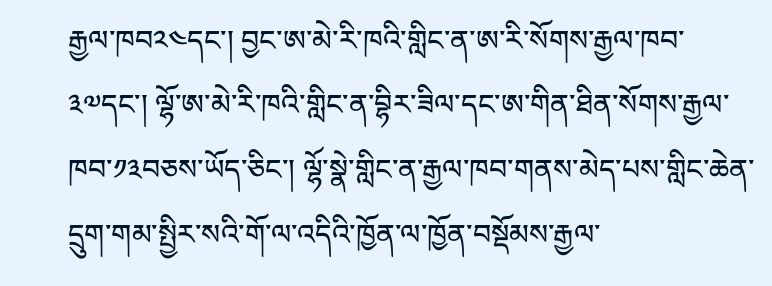རྒྱལ་ཁབ༢༤དང་། བྱང་ཨ་མེ་རི་ཁའི་གླིང་ན་ཨ་རི་སོགས་རྒྱལ་ཁབ་༣༧དང་། ལྷོ་ཨ་མེ་རི་ཁའི་གླིང་ན་བྷིར་ཟིལ་དང་ཨ་གིན་ཐིན་སོགས་རྒྱལ་ཁབ་༡༣བཅས་ཡོད་ཅིང་། ལྷོ་སྣེ་གླིང་ན་རྒྱལ་ཁབ་གནས་མེད་པས་གླིང་ཆེན་དྲུག་གམ་སྤྱིར་སའི་གོ་ལ་འདིའི་ཁྱོན་ལ་ཁྱོན་བསྡོམས་རྒྱལ་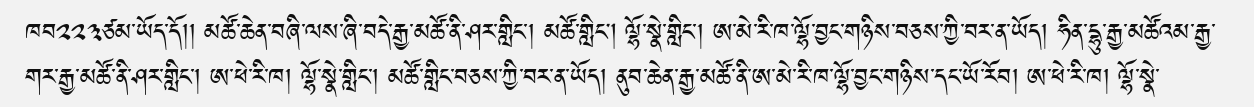ཁབ༢༢༣ཙམ་ཡོད་དོ།། མཚོ་ཆེན་བཞི་ལས་ཞི་བདེ་རྒྱ་མཚོ་ནི་ཤར་གླིང་། མཚོ་གླིང། ལྷོ་སྣེ་གླིང་། ཨ་མེ་རི་ཁ་ལྷོ་བྱང་གཉིས་བཅས་ཀྱི་བར་ན་ཡོད། ཧིན་དྷུ་རྒྱ་མཚོའམ་རྒྱ་གར་རྒྱ་མཚོ་ནི་ཤར་གླིང་། ཨ་ཕེ་རི་ཁ། ལྷོ་སྣེ་གླིང་། མཚོ་གླིང་བཅས་ཀྱི་བར་ན་ཡོད། ནུབ་ཆེན་རྒྱ་མཚོ་ནི་ཨ་མེ་རི་ཁ་ལྷོ་བྱང་གཉིས་དང་ཡོ་རོབ། ཨ་ཕེ་རི་ཁ། ལྷོ་སྣེ་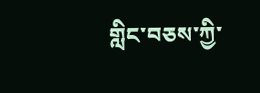གླིང་བཅས་ཀྱི་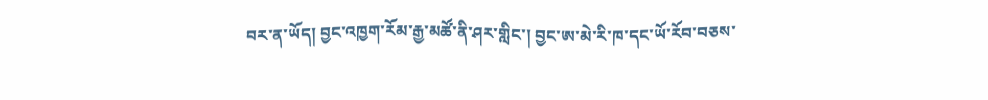བར་ན་ཡོད། བྱང་འཁྱག་རོམ་རྒྱ་མཚོ་ནི་ཤར་གླིང་། བྱང་ཨ་མེ་རི་ཁ་དང་ཡོ་རོབ་བཅས་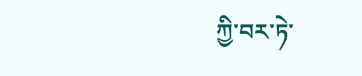ཀྱི་བར་ཏེ་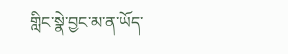གླིང་སྣེ་བྱང་མ་ན་ཡོད་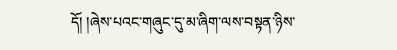དོ། །ཞེས་པའང་གཞུང་དུ་མ་ཞིག་ལས་བསྟན་ཉིས་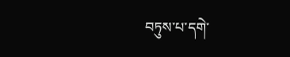བཏུས་པ་དགེ་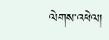ལེགས་འཕེལ།